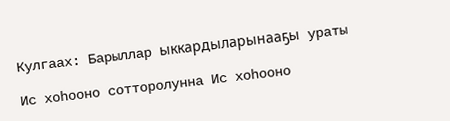Кулгаах: Барыллар ыккардыларынааҕы ураты

Ис хоһооно сотторолунна Ис хоһооно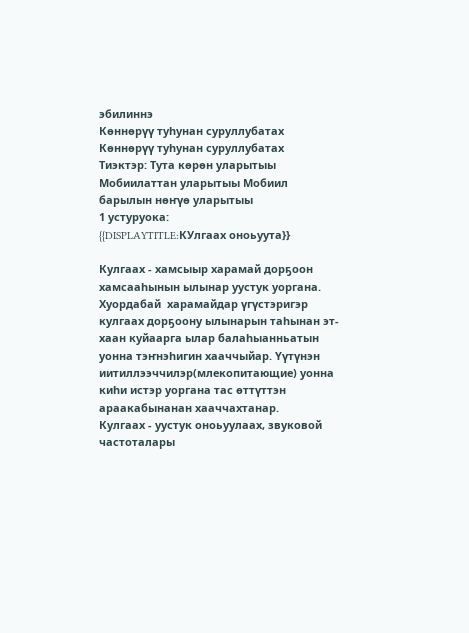эбилиннэ
Көннөрүү туһунан суруллубатах
Көннөрүү туһунан суруллубатах
Тиэктэр: Тута көрөн уларытыы Мобиилаттан уларытыы Мобиил барылын нөҥүө уларытыы
1 устуруока:
{{DISPLAYTITLE:КУлгаах оноьуута}}

Кулгаах - хамсыыр харамай дорҕоон хамсааһынын ылынар уустук уоргана. Хуордабай  харамайдар үгүстэригэр кулгаах дорҕоону ылынарын таһынан эт-хаан куйаарга ылар балаһыанньатын уонна тэҥнэһигин хааччыйар. Үүтүнэн иитиллээччилэр(млекопитающие) уонна киһи истэр уоргана тас өттүттэн араакабынанан хааччахтанар.
Кулгаах - уустук оноьуулаах, звуковой частоталары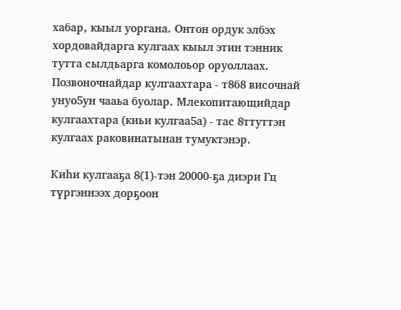хабар, кыыл уоргана. Онтон ордук элбэх хордовайдарга кулгаах кыыл этин тэнник тутта сылдьарга комолоьор оруоллаах. Позвоночнайдар кулгаахтара - т8б8 височнай унуо5ун чааьа буолар. Млекопитающийдар кулгаахтара (киьи кулгаа5а) - тас 8ттуттэн кулгаах раковинатынан тумуктэнэр.

Киһи кулгааҕа 8(1)-тэн 20000-ҕа диэри Гц түргэннээх дорҕоон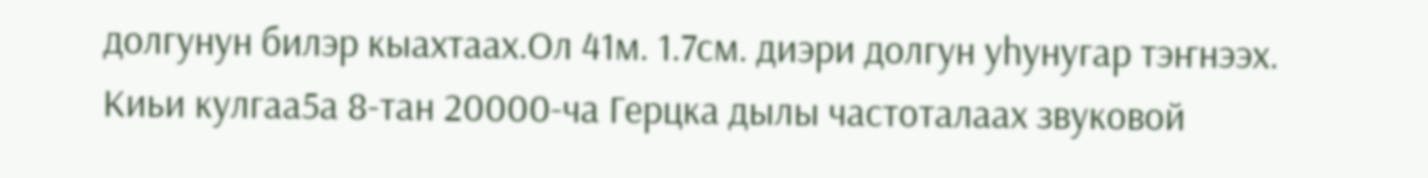долгунун билэр кыахтаах.Ол 41м. 1.7см. диэри долгун уһунугар тэҥнээх.
Киьи кулгаа5а 8-тан 20000-ча Герцка дылы частоталаах звуковой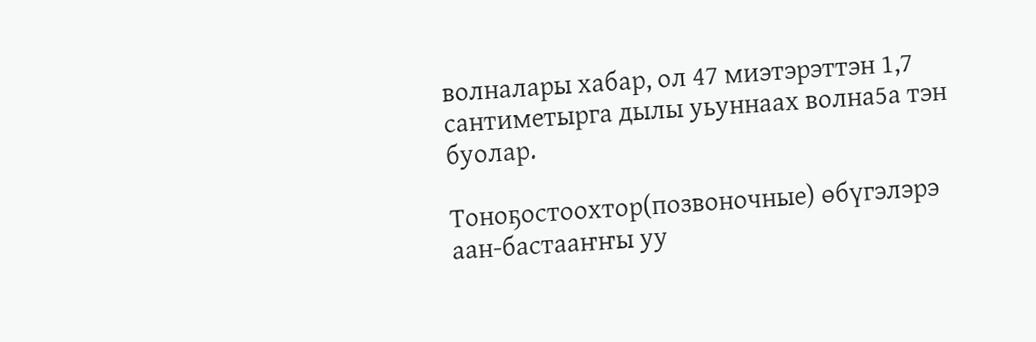волналары хабар, ол 47 миэтэрэттэн 1,7 сантиметырга дылы уьуннаах волна5а тэн буолар.

Тоноҕостоохтор(позвоночные) өбүгэлэрэ аан-бастааҥҥы уу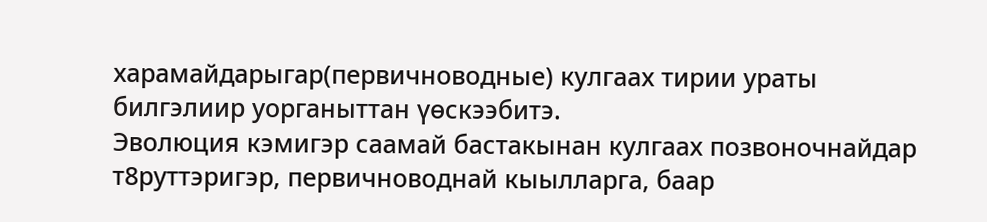харамайдарыгар(первичноводные) кулгаах тирии ураты билгэлиир уорганыттан үөскээбитэ.
Эволюция кэмигэр саамай бастакынан кулгаах позвоночнайдар т8руттэригэр, первичноводнай кыылларга, баар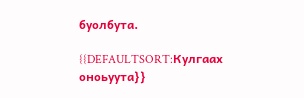буолбута.

{{DEFAULTSORT:Кулгаах оноьуута}}